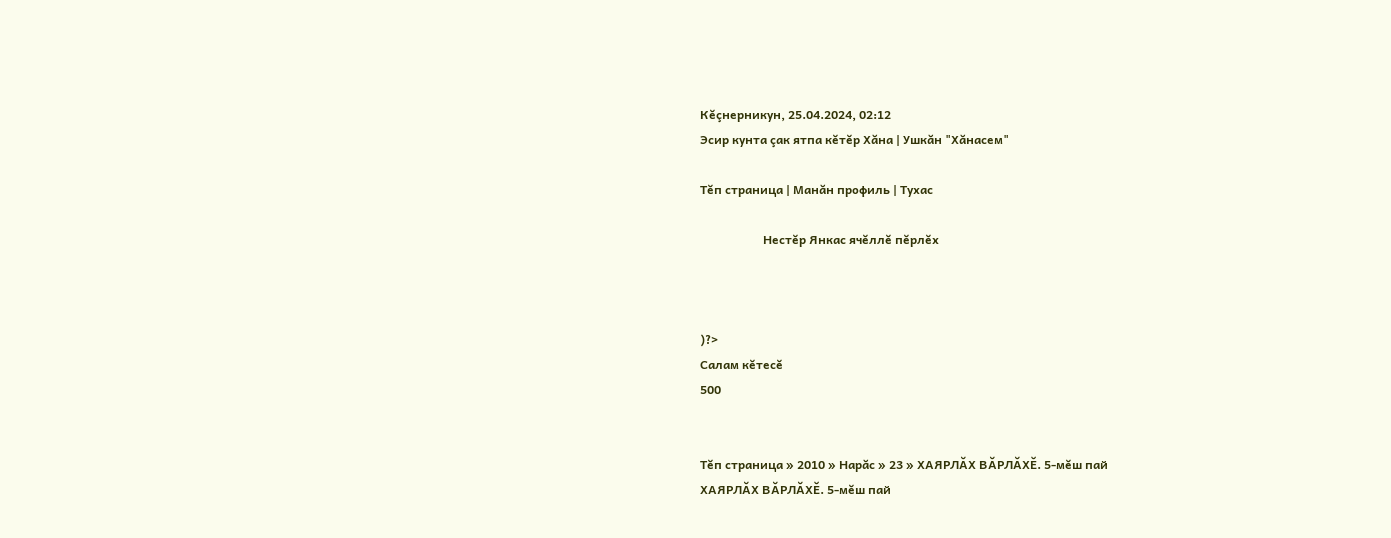Кĕçнерникун, 25.04.2024, 02:12
Эсир кунта çак ятпа кĕтĕр Хăна | Ушкăн "Хăнасем"

Тĕп страница | Манăн профиль | Тухас

                     Нестĕр Янкас ячĕллĕ пĕрлĕх



)?>
Салам кĕтесĕ
500


Тĕп страница » 2010 » Нарăс » 23 » ХАЯРЛĂХ ВĂРЛĂХĔ. 5-мĕш пай
ХАЯРЛĂХ ВĂРЛĂХĔ. 5-мĕш пай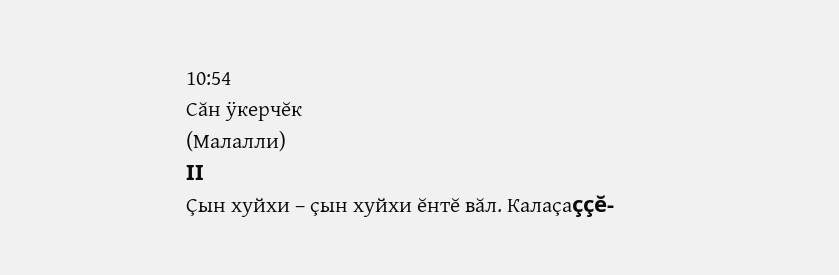10:54
Сăн ÿкерчĕк
(Малалли)
II
Çын хуйхи – çын хуйхи ĕнтĕ вăл. Калаçаççĕ-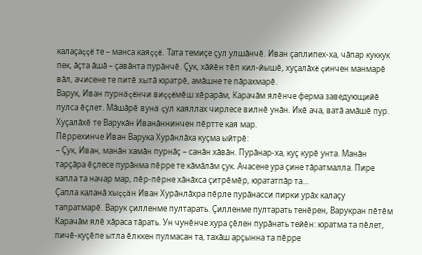калаçаççĕ те – манса каяççĕ. Тата темиçе çул улшăнчĕ. Иван çаплипех-ха, чăпар куккук пек, ăçта ăшă – çавăнта пурăнчĕ. Çук, хăйĕн тĕп кил-йышĕ, хуçалăхĕ çинчен манмарĕ вăл, ачисене те питĕ хытă юратрĕ, амăшне те пăрахмарĕ.
Варук, Иван пурнăçĕнчи виççĕмĕш хĕрарăм, Карачăм ялĕнче ферма заведующийĕ пулса ĕçлет. Мăшăрĕ вунă çул каяллах чирлесе вилнĕ унăн. Икĕ ача, ватă амăшĕ пур. Хуçалăхĕ те Варукăн Иванăннинчен пĕртте кая мар.
Пĕррехинче Иван Варука Хурăнлăха куçма ыйтрĕ:
– Çук, Иван, манăн хамăн пурнăç – санăн хăвăн. Пурăнар-ха, куç курĕ унта. Манăн тарçăра ĕçлесе пурăнма пĕрре те кăмăлăм çук. Ачасене ура çине тăратмалла. Пире капла та начар мар, пĕр-пĕрне хăнăхса çитрĕмĕр, юрататпăр та…
Çапла каланă хыççăн Иван Хурăнлăхра пĕрле пурăнасси пирки урăх калаçу тапратмарĕ. Варук çилленме пултарать. Çилленме пултарать тенĕрен, Варукран пĕтĕм Карачăм ялĕ хăраса тăрать. Ун чунĕнче хура çĕлен пурăнать тейĕн: юратма та пĕлет, пичĕ-куçĕпе ытла ĕлккен пулмасан та, тахăш арçынна та пĕрре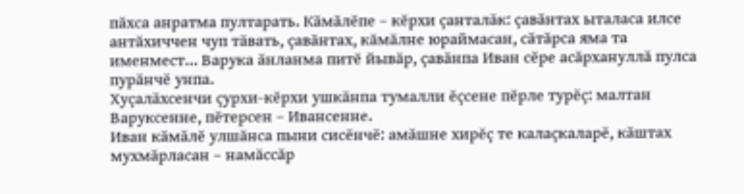пăхса анратма пултарать. Кăмăлĕпе – кĕрхи çанталăк: çавăнтах ыталаса илсе антăхиччен чуп тăвать, çавăнтах, кăмăлне юраймасан, сăтăрса яма та именмест… Варука ăнланма питĕ йывăр, çавăнпа Иван сĕре асăрхануллă пулса пурăнчĕ унпа.
Хуçалăхсенчи çурхи-кĕрхи ушкăнпа тумалли ĕçсене пĕрле турĕç: малтан Варуксенне, пĕтерсен – Ивансенне.
Иван кăмăлĕ улшăнса пыни сисĕнчĕ: амăшне хирĕç те калаçкаларĕ, кăштах мухмăрласан – намăссăр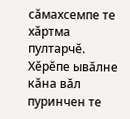сăмахсемпе те хăртма пултарчĕ. Хĕрĕпе ывăлне кăна вăл пуринчен те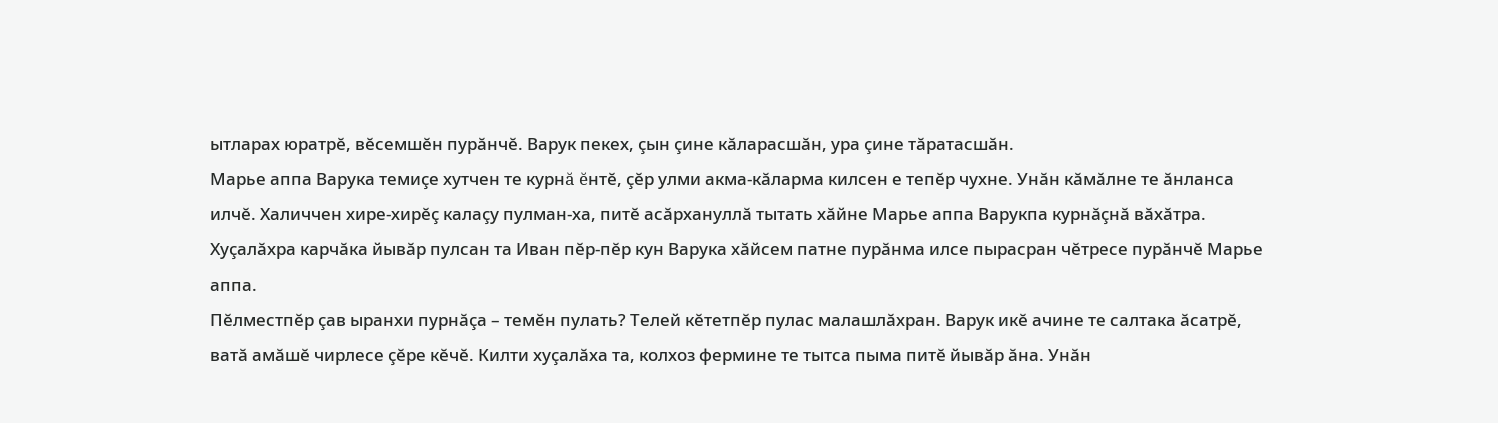ытларах юратрĕ, вĕсемшĕн пурăнчĕ. Варук пекех, çын çине кăларасшăн, ура çине тăратасшăн.
Марье аппа Варука темиçе хутчен те курнă ĕнтĕ, çĕр улми акма-кăларма килсен е тепĕр чухне. Унăн кăмăлне те ăнланса илчĕ. Халиччен хире-хирĕç калаçу пулман-ха, питĕ асăрхануллă тытать хăйне Марье аппа Варукпа курнăçнă вăхăтра. Хуçалăхра карчăка йывăр пулсан та Иван пĕр-пĕр кун Варука хăйсем патне пурăнма илсе пырасран чĕтресе пурăнчĕ Марье аппа.
Пĕлместпĕр çав ыранхи пурнăçа – темĕн пулать? Телей кĕтетпĕр пулас малашлăхран. Варук икĕ ачине те салтака ăсатрĕ, ватă амăшĕ чирлесе çĕре кĕчĕ. Килти хуçалăха та, колхоз фермине те тытса пыма питĕ йывăр ăна. Унăн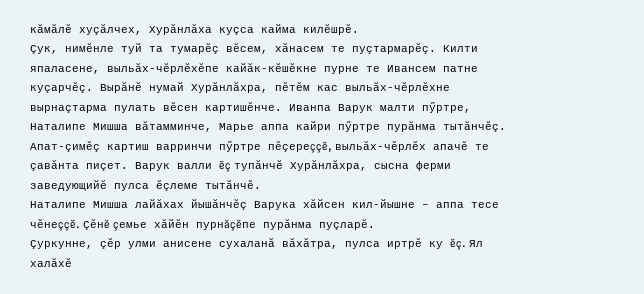кăмăлĕ хуçăлчех, Хурăнлăха куçса кайма килĕшрĕ.
Çук, нимĕнле туй та тумарĕç вĕсем, хăнасем те пуçтармарĕç. Килти япаласене, выльăх-чĕрлĕхĕпе кайăк-кĕшĕкне пурне те Ивансем патне куçарчĕç. Вырăнĕ нумай Хурăнлăхра, пĕтĕм кас выльăх-чĕрлĕхне вырнаçтарма пулать вĕсен картишĕнче. Иванпа Варук малти пӳртре, Наталипе Мишша вăтамминче, Марье аппа кайри пӳртре пурăнма тытăнчĕç. Апат-çимĕç картиш варринчи пӳртре пĕçереççĕ, выльăх-чĕрлĕх апачĕ те çавăнта пиçет. Варук валли ĕç тупăнчĕ Хурăнлăхра, сысна ферми заведующийĕ пулса ĕçлеме тытăнчĕ.
Наталипе Мишша лайăхах йышăнчĕç Варука хăйсен кил-йышне – аппа тесе чĕнеççĕ. Çĕнĕ çемье хăйĕн пурнăçĕпе пурăнма пуçларĕ.
Çуркунне, çĕр улми анисене сухаланă вăхăтра, пулса иртрĕ ку ĕç. Ял халăхĕ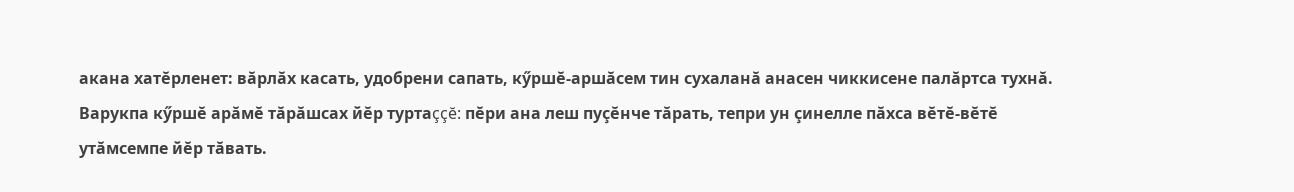акана хатĕрленет: вăрлăх касать, удобрени сапать, кӳршĕ-аршăсем тин сухаланă анасен чиккисене палăртса тухнă. Варукпа кӳршĕ арăмĕ тăрăшсах йĕр туртаççĕ: пĕри ана леш пуçĕнче тăрать, тепри ун çинелле пăхса вĕтĕ-вĕтĕ утăмсемпе йĕр тăвать.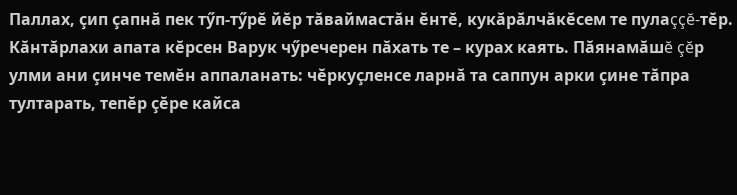Паллах, çип çапнă пек тӳп-тӳрĕ йĕр тăваймастăн ĕнтĕ, кукăрăлчăкĕсем те пулаççĕ-тĕр.
Кăнтăрлахи апата кĕрсен Варук чӳречерен пăхать те – курах каять. Пăянамăшĕ çĕр улми ани çинче темĕн аппаланать: чĕркуçленсе ларнă та саппун арки çине тăпра тултарать, тепĕр çĕре кайса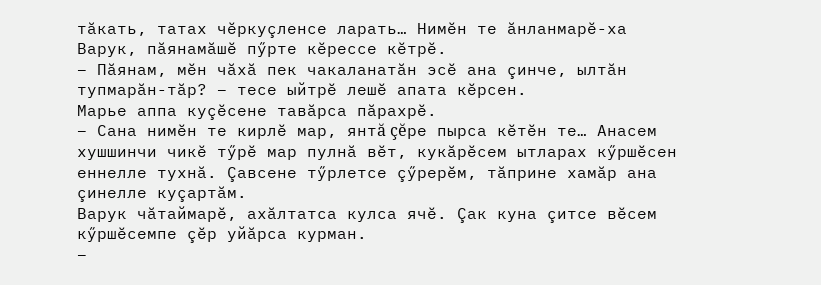тăкать, татах чĕркуçленсе ларать… Нимĕн те ăнланмарĕ-ха Варук, пăянамăшĕ пӳрте кĕрессе кĕтрĕ.
– Пăянам, мĕн чăхă пек чакаланатăн эсĕ ана çинче, ылтăн тупмарăн-тăр? – тесе ыйтрĕ лешĕ апата кĕрсен.
Марье аппа куçĕсене тавăрса пăрахрĕ.
– Сана нимĕн те кирлĕ мар, янтă çĕре пырса кĕтĕн те… Анасем хушшинчи чикĕ тӳрĕ мар пулнă вĕт, кукăрĕсем ытларах кӳршĕсен еннелле тухнă. Çавсене тӳрлетсе çӳрерĕм, тăприне хамăр ана çинелле куçартăм.
Варук чăтаймарĕ, ахăлтатса кулса ячĕ. Çак куна çитсе вĕсем кӳршĕсемпе çĕр уйăрса курман.
–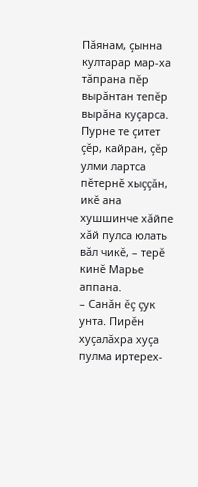Пăянам, çынна култарар мар-ха тăпрана пĕр вырăнтан тепĕр вырăна куçарса. Пурне те çитет çĕр, кайран, çĕр улми лартса пĕтернĕ хыççăн, икĕ ана хушшинче хăйпе хăй пулса юлать вăл чикĕ, – терĕ кинĕ Марье аппана.
– Санăн ĕç çук унта. Пирĕн хуçалăхра хуçа пулма иртерех-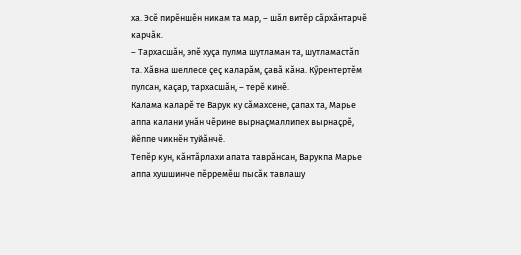ха. Эсĕ пирĕншĕн никам та мар, – шăл витĕр сăрхăнтарчĕ карчăк.
– Тархасшăн, эпĕ хуçа пулма шутламан та, шутламастăп та. Хăвна шеллесе çеç каларăм, çавă кăна. Кӳрентертĕм пулсан, каçар, тархасшăн, – терĕ кинĕ.
Калама каларĕ те Варук ку сăмахсене, çапах та, Марье аппа калани унăн чĕрине вырнаçмаллипех вырнаçрĕ, йĕппе чикнĕн туйăнчĕ.
Тепĕр кун, кăнтăрлахи апата таврăнсан, Варукпа Марье аппа хушшинче пĕрремĕш пысăк тавлашу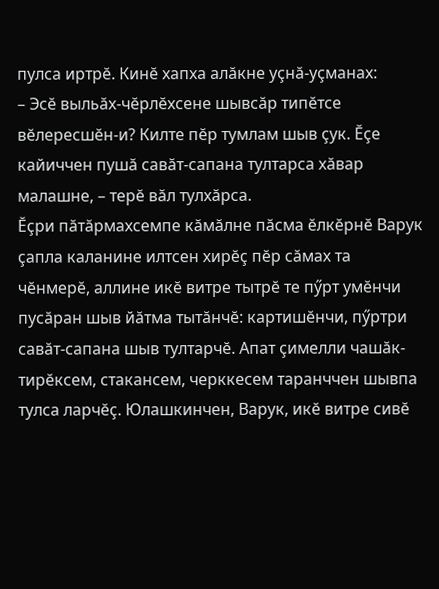пулса иртрĕ. Кинĕ хапха алăкне уçнă-уçманах:
– Эсĕ выльăх-чĕрлĕхсене шывсăр типĕтсе вĕлересшĕн-и? Килте пĕр тумлам шыв çук. Ĕçе кайиччен пушă савăт-сапана тултарса хăвар малашне, – терĕ вăл тулхăрса.
Ĕçри пăтăрмахсемпе кăмăлне пăсма ĕлкĕрнĕ Варук çапла каланине илтсен хирĕç пĕр сăмах та чĕнмерĕ, аллине икĕ витре тытрĕ те пӳрт умĕнчи пусăран шыв йăтма тытăнчĕ: картишĕнчи, пӳртри савăт-сапана шыв тултарчĕ. Апат çимелли чашăк-тирĕксем, стакансем, черккесем таранччен шывпа тулса ларчĕç. Юлашкинчен, Варук, икĕ витре сивĕ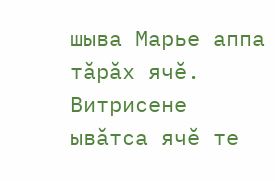шыва Марье аппа тăрăх ячĕ. Витрисене ывăтса ячĕ те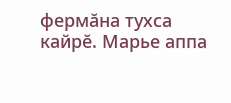фермăна тухса кайрĕ. Марье аппа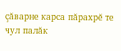çăварне карса пăрахрĕ те чул палăк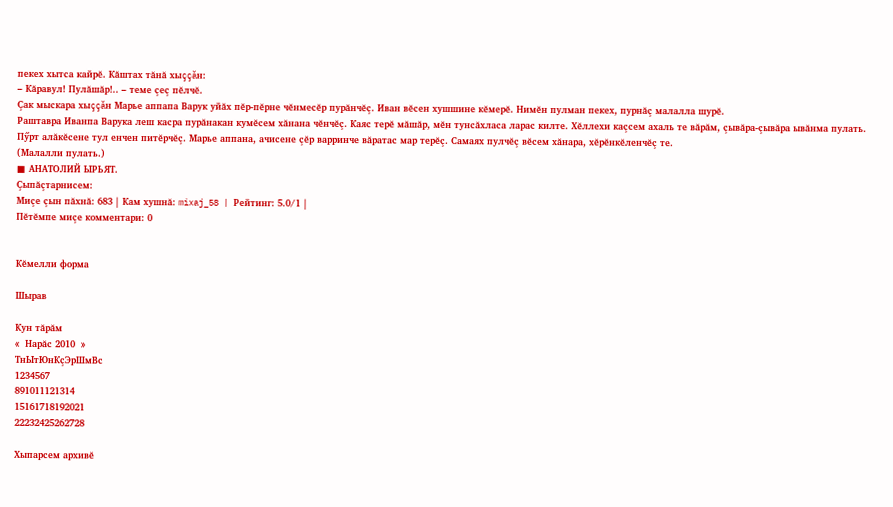пекех хытса кайрĕ. Кăштах тăнă хыççăн:
– Кăравул! Пулăшăр!.. – теме çеç пĕлчĕ.
Çак мыскара хыççăн Марье аппапа Варук уйăх пĕр-пĕрне чĕнмесĕр пурăнчĕç. Иван вĕсен хушшине кĕмерĕ. Нимĕн пулман пекех, пурнăç малалла шурĕ.
Раштавра Иванпа Варука леш касра пурăнакан кумĕсем хăнана чĕнчĕç. Каяс терĕ мăшăр, мĕн тунсăхласа ларас килте. Хĕллехи каçсем ахаль те вăрăм, çывăра-çывăра ывăнма пулать. Пӳрт алăкĕсене тул енчен питĕрчĕç. Марье аппана, ачисене çĕр варринче вăратас мар терĕç. Самаях пулчĕç вĕсем хăнара, хĕрĕнкĕленчĕç те.
(Малалли пулать.)
■ АНАТОЛИЙ ЫРЬЯТ.
Çыпăçтарнисем:
Миçе çын пăхнă: 683 | Кам хушнă: mixaj_58 | Рейтинг: 5.0/1 |
Пĕтĕмпе миçе комментари: 0


Кĕмелли форма

Шырав

Кун тăрăм
«  Нарăс 2010  »
ТнЫтЮнКçЭрШмВс
1234567
891011121314
15161718192021
22232425262728

Хыпарсем архивĕ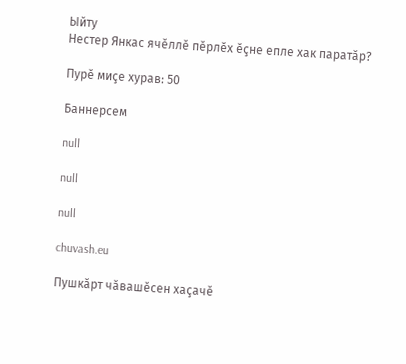Ыйту
Нестер Янкас ячĕллĕ пĕрлĕх ĕçне епле хак паратăр?

Пурĕ миçе хурав: 50

Баннерсем

null

null

null

chuvash.eu

Пушкăрт чăвашĕсен хаçачĕ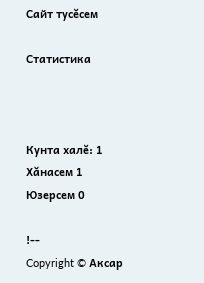Сайт тусĕсем

Статистика



Кунта халĕ: 1
Хăнасем 1
Юзерсем 0

!--
Copyright © Аксар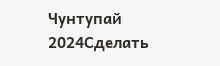Чунтупай 2024Сделать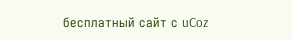бесплатный сайт с uCoz